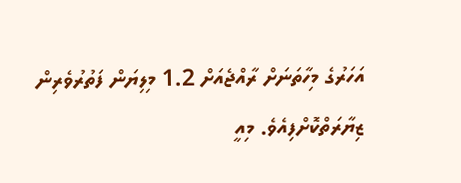އަހަރުގެ މިހާތަނަށް ރާއްޖެއަށް 1.2 މިލިޔަން ފަތުރުވެރިން ޒިޔާރަތްކޮށްފިއެވެ. މިއީ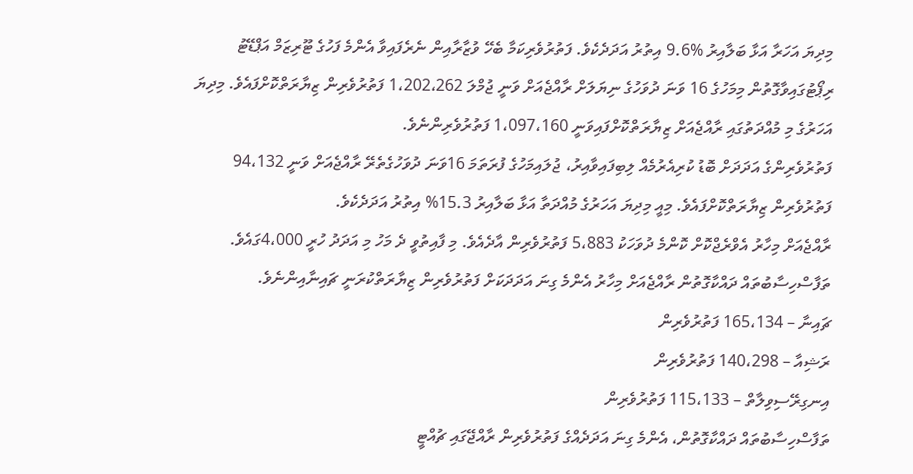މިދިޔަ އަހަރާ އަޅާ ބަލާއިރު %9.6 އިތުރު އަދަދެކެވެ. ފަތުރުވެރިކަމާ ބެހޭ ވުޒާރާއިން ނެރެފައިވާ އެންމެ ފަހުގެ ޓޫރިޒަމް އަޕްޑޭޓު ރިޕޯޓުގައިވާގޮތުން މިމަހުގެ 16 ވަނަ ދުވަހުގެ ނިޔަލަށް ރާއްޖެއަށް ވަނީ ޖުމްލަ 1،202،262 ފަތުރުވެރިން ޒިޔާރަތްކޮށްފައެވެ. މިދިޔަ އަހަރުގެ މި މުއްދަތުގައި ރާއްޖެއަށް ޒިޔާރަތްކޮށްފައިވަނީ 1،097،160 ފަތުރުވެރިންނެވެ.
ފަތުރުވެރިންގެ އަދަދަށް ބޮޑު ކުރިއެރުމެއް ލިބިފައިވާއިރު، ޖުލައިމަހުގެ ފުރަތަމަ 16ވަނަ ދުވަހުގެތެރޭ ރާއްޖެއަށް ވަނީ 94،132 ފަތުރުވެރިން ޒިޔާރަތްކޮށްފައެވެ. މިއީ މިދިޔަ އަހަރުގެ މުއްދަތާ އަޅާ ބަލާއިރު 15.3% އިތުރު އަދަދެކެވެ.
ރާއްޖެއަށް މިހާރު އެވްރެޖްކޮށް ކޮންމެ ދުވަހަކު 5،883 ފަތުރުވެރިން އާދެއެވެ. މި ފާއިތުވީ ދެ މަހު މި އަދަދު ހުރީ 4،000ގައެވެ. ތަފާސްހިސާބުތައް ދައްކާގޮތުން ރާއްޖެއަށް މިހާރު އެންމެ ގިނަ އަދަދަކަށް ފަތުރުވެރިން ޒިޔާރަތްކުރަނީ ޗައިނާއިންނެވެ.
ޗައިނާ – 165،134 ފަތުރުވެރިން
ރަޝިއާ – 140،298 ފަތުރުވެރިން
އިނގިރޭސިވިލާތް – 115،133 ފަތުރުވެރިން
ތަފާސްހިސާބުތައް ދައްކާގޮތުން، އެންމެ ގިނަ އަދަދެއްގެ ފަތުރުވެރިން ރާއްޖޭގައި ޗުއްޓީ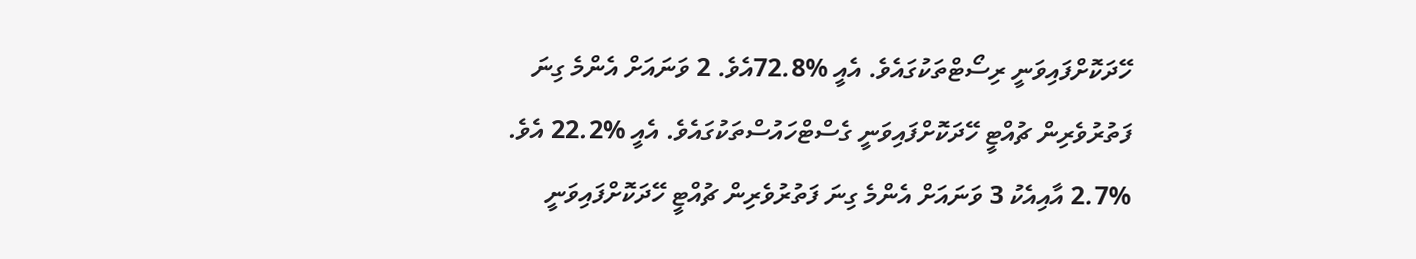ހޭދަކޮށްފައިވަނީ ރިސޯޓްތަކުގައެވެ. އެއީ %72.8އެވެ. 2 ވަނައަށް އެންމެ ގިނަ ފަތުރުވެރިން ޗުއްޓީ ހޭދަކޮށްފައިވަނީ ގެސްޓްހައުސްތަކުގައެވެ. އެއީ %22.2 އެވެ. %2.7 އާއިއެކު 3 ވަނައަށް އެންމެ ގިނަ ފަތުރުވެރިން ޗުއްޓީ ހޭދަކޮށްފައިވަނީ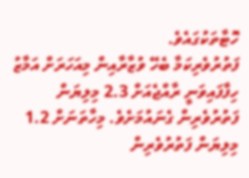ހޮޓާތަކުގައެވެ.
ފަތުރުވެރިކަމާ ބެހޭ ވުޒާރާއިން މިއަހަރަށް އަމާޒު ހިފާފައިވަނީ ރާއްޖެއަށް 2.3 މިލިޔަން ފަތުރުވެރިން ގެނައުމަށެވެ. މިހާތަނަށް 1.2 މިލިޔަން ފަތުރުވެރިން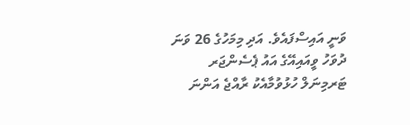ވަނީ އައިސްފައެވެ. އަދި މިމަހުގެ 26 ވަނަ ދުވަހު ވީއައިއޭގެ އައު ޕެސެންޖަރ ޓަރމިނަލް ހުޅުވުމާއެކު ރާއްޖެ އަންނަ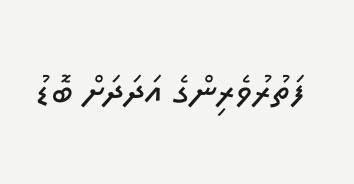ފަތުރުވެރިންގެ އަދަދަށް ބޮޑު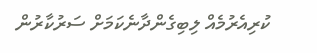ކުރިއެރުމެއް ލިބިގެންދާނެކަމަށް ސަރުކާރުން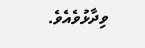ވިދާޅުވެއެވެ.